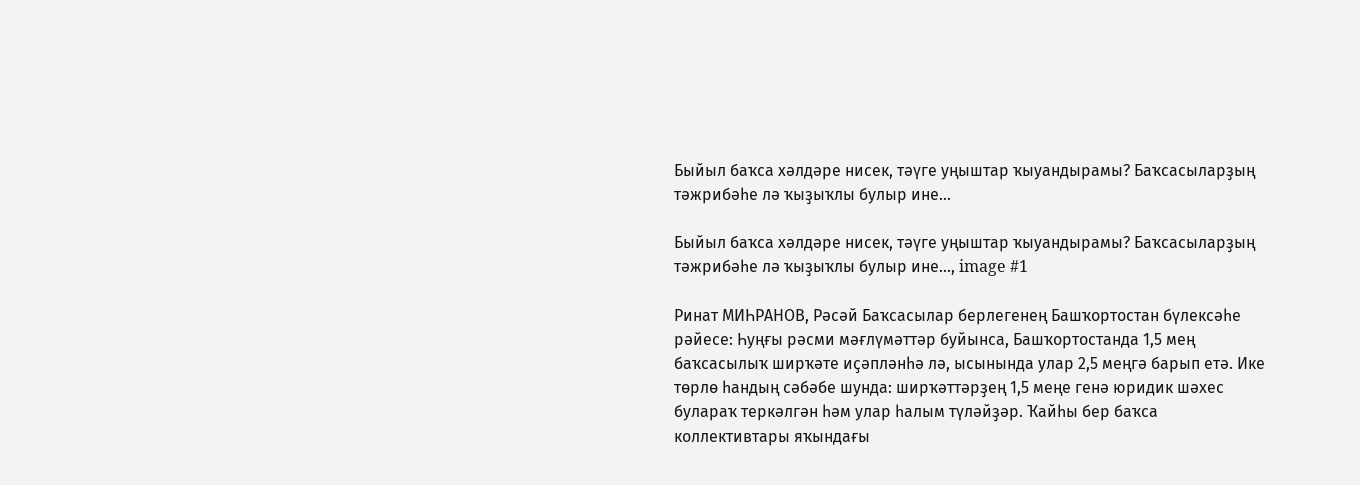Быйыл баҡса хәлдәре нисек, тәүге уңыштар ҡыуандырамы? Баҡсасыларҙың тәжрибәһе лә ҡыҙыҡлы булыр ине...

Быйыл баҡса хәлдәре нисек, тәүге уңыштар ҡыуандырамы? Баҡсасыларҙың тәжрибәһе лә ҡыҙыҡлы булыр ине..., image #1

Ринат МИҺРАНОВ, Рәсәй Баҡсасылар берлегенең Башҡортостан бүлексәһе рәйесе: Һуңғы рәсми мәғлүмәттәр буйынса, Башҡортостанда 1,5 мең баҡсасылыҡ ширҡәте иҫәпләнһә лә, ысынында улар 2,5 меңгә барып етә. Ике төрлө һандың сәбәбе шунда: ширҡәттәрҙең 1,5 меңе генә юридик шәхес булараҡ теркәлгән һәм улар һалым түләйҙәр. Ҡайһы бер баҡса коллективтары яҡындағы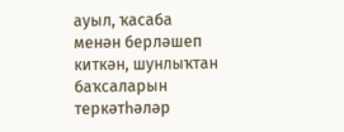ауыл, ҡасаба менән берләшеп киткән, шунлыҡтан баҡсаларын теркәтһәләр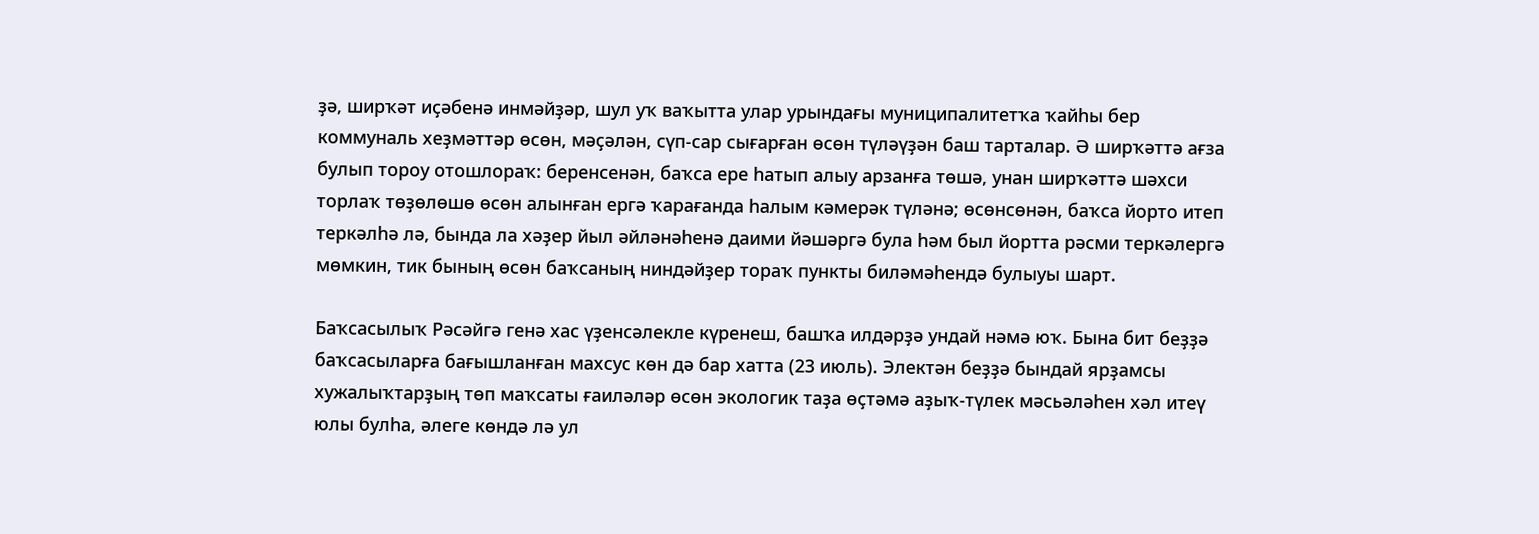ҙә, ширҡәт иҫәбенә инмәйҙәр, шул уҡ ваҡытта улар урындағы муниципалитетҡа ҡайһы бер коммуналь хеҙмәттәр өсөн, мәҫәлән, сүп-сар сығарған өсөн түләүҙән баш тарталар. Ә ширҡәттә ағза булып тороу отошлораҡ: беренсенән, баҡса ере һатып алыу арзанға төшә, унан ширҡәттә шәхси торлаҡ төҙөлөшө өсөн алынған ергә ҡарағанда һалым кәмерәк түләнә; өсөнсөнән, баҡса йорто итеп теркәлһә лә, бында ла хәҙер йыл әйләнәһенә даими йәшәргә була һәм был йортта рәсми теркәлергә мөмкин, тик бының өсөн баҡсаның ниндәйҙер тораҡ пункты биләмәһендә булыуы шарт.

Баҡсасылыҡ Рәсәйгә генә хас үҙенсәлекле күренеш, башҡа илдәрҙә ундай нәмә юҡ. Бына бит беҙҙә баҡсасыларға бағышланған махсус көн дә бар хатта (23 июль). Электән беҙҙә бындай ярҙамсы хужалыҡтарҙың төп маҡсаты ғаиләләр өсөн экологик таҙа өҫтәмә аҙыҡ-түлек мәсьәләһен хәл итеү юлы булһа, әлеге көндә лә ул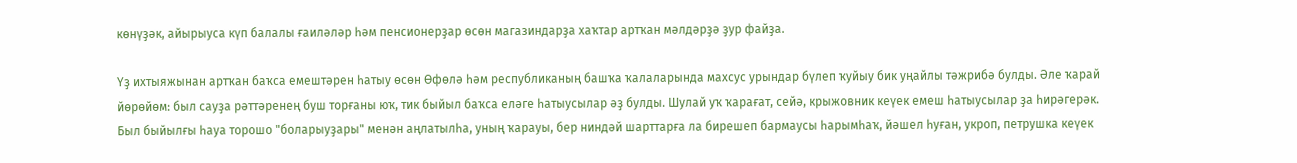көнүҙәк, айырыуса күп балалы ғаиләләр һәм пенсионерҙар өсөн магазиндарҙа хаҡтар артҡан мәлдәрҙә ҙур файҙа.

Үҙ ихтыяжынан артҡан баҡса емештәрен һатыу өсөн Өфөлә һәм республиканың башҡа ҡалаларында махсус урындар бүлеп ҡуйыу бик уңайлы тәжрибә булды. Әле ҡарай йөрөйөм: был сауҙа рәттәренең буш торғаны юҡ, тик быйыл баҡса еләге һатыусылар әҙ булды. Шулай уҡ ҡарағат, сейә, крыжовник кеүек емеш һатыусылар ҙа һирәгерәк. Был быйылғы һауа торошо "боларыуҙары" менән аңлатылһа, уның ҡарауы, бер ниндәй шарттарға ла бирешеп бармаусы һарымһаҡ, йәшел һуған, укроп, петрушка кеүек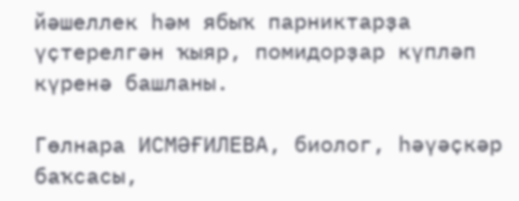йәшеллек һәм ябыҡ парниктарҙа үҫтерелгән ҡыяр, помидорҙар күпләп күренә башланы.

Гөлнара ИСМӘҒИЛЕВА, биолог, һәүәҫкәр баҡсасы,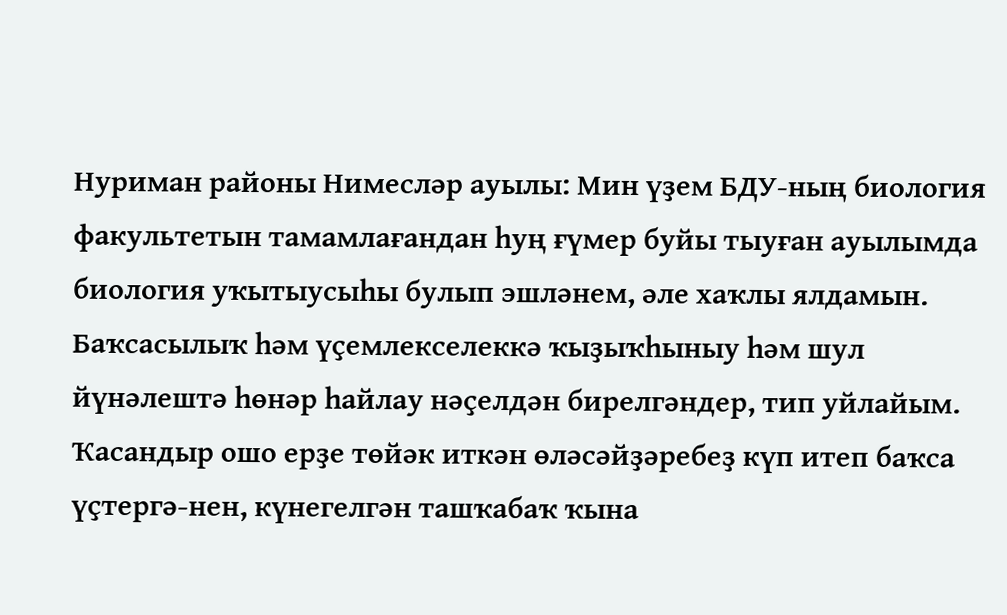Нуриман районы Нимесләр ауылы: Мин үҙем БДУ-ның биология факультетын тамамлағандан һуң ғүмер буйы тыуған ауылымда биология уҡытыусыһы булып эшләнем, әле хаҡлы ялдамын. Баҡсасылыҡ һәм үҫемлекселеккә ҡыҙыҡһыныу һәм шул йүнәлештә һөнәр һайлау нәҫелдән бирелгәндер, тип уйлайым. Ҡасандыр ошо ерҙе төйәк иткән өләсәйҙәребеҙ күп итеп баҡса үҫтергә-нен, күнегелгән ташҡабаҡ ҡына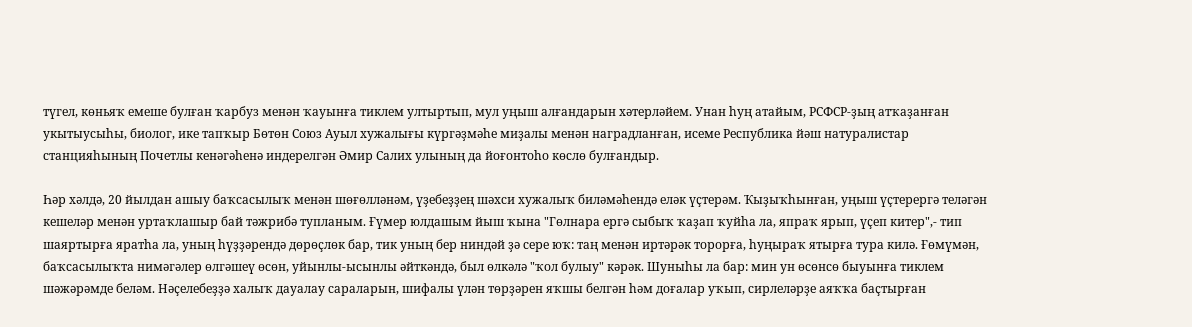түгел, көньяҡ емеше булған ҡарбуз менән ҡауынға тиклем ултыртып, мул уңыш алғандарын хәтерләйем. Унан һуң атайым, РСФСР-ҙың атҡаҙанған укытыусыһы, биолог, ике тапҡыр Бөтөн Союз Ауыл хужалығы күргәҙмәһе миҙалы менән наградланған, исеме Республика йәш натуралистар станцияһының Почетлы кенәгәһенә индерелгән Әмир Салих улының да йоғонтоһо көслө булғандыр.

Һәр хәлдә, 20 йылдан ашыу баҡсасылыҡ менән шөғөлләнәм, үҙебеҙҙең шәхси хужалыҡ биләмәһендә еләк үҫтерәм. Ҡыҙыҡһынған, уңыш үҫтерергә теләгән кешеләр менән уртаҡлашыр бай тәжрибә тупланым. Ғүмер юлдашым йыш ҡына "Гөлнара ергә сыбыҡ ҡаҙап ҡуйһа ла, япраҡ ярып, үҫеп китер",- тип шаяртырға яратһа ла, уның һүҙҙәрендә дөрөҫлөк бар, тик уның бер ниндәй ҙә сере юҡ: таң менән иртәрәк торорға, һуңыраҡ ятырға тура килә. Ғөмүмән, баҡсасылыҡта нимәгәлер өлгәшеү өсөн, уйынлы-ысынлы әйткәндә, был өлкәлә "ҡол булыу" кәрәк. Шуныһы ла бар: мин ун өсөнсө быуынға тиклем шәжәрәмде беләм. Нәҫелебеҙҙә халыҡ дауалау сараларын, шифалы үлән төрҙәрен яҡшы белгән һәм доғалар уҡып, сирлеләрҙе аяҡҡа баҫтырған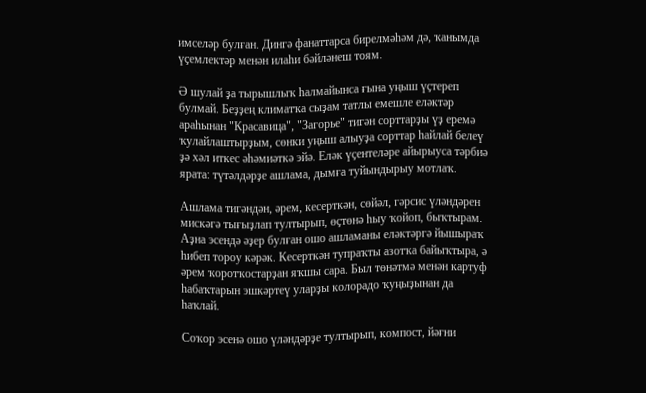имселәр булған. Дингә фанаттарса бирелмәһәм дә, ҡанымда үҫемлектәр менән илаһи бәйләнеш тоям.

Ә шулай ҙа тырышлыҡ һалмайынса ғына уңыш үҫтереп булмай. Беҙҙең климатҡа сыҙам татлы емешле еләктәр араһынан "Красавица", "Загорье" тигән сорттарҙы үҙ еремә ҡулайлаштырҙым, сөнки уңыш алыуҙа сорттар һайлай белеү ҙә хәл иткес әһәмиәткә эйә. Еләк үҫентеләре айырыуса тәрбиә ярата: түтәлдәрҙе ашлама, дымға туйындырыу мотлаҡ.

Ашлама тигәндән, әрем, кесерткән, сөйәл, гәрсис үләндәрен мискәгә тығыҙлап тултырып, өҫтөнә һыу ҡойоп, быҡтырам. Аҙна эсендә әҙер булған ошо ашламаны еләктәргә йышыраҡ һибеп тороу кәрәк. Кесерткән тупраҡты азотҡа байыҡтыра, ә әрем ҡоротҡостарҙан яҡшы сара. Был төнәтмә менән картуф һабаҡтарын эшкәртеү уларҙы колорадо ҡуңыҙынан да һаҡлай.

Соҡор эсенә ошо үләндәрҙе тултырып, компост, йәғни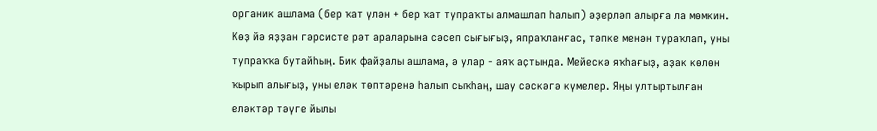органик ашлама (бер ҡат үлән + бер ҡат тупраҡты алмашлап һалып) әҙерләп алырға ла мөмкин. Көҙ йә яҙҙан гәрсисте рәт араларына сәсеп сығығыҙ, япраҡланғас, тәпке менән тураҡлап, уны тупраҡҡа бутайһың. Бик файҙалы ашлама, ә улар - аяҡ аҫтында. Мейескә яҡһағыҙ, аҙак көлөн ҡырып алығыҙ, уны еләк төптәренә һалып сыҡһаң, шау сәскәгә күмелер. Яңы ултыртылған еләктәр тәүге йылы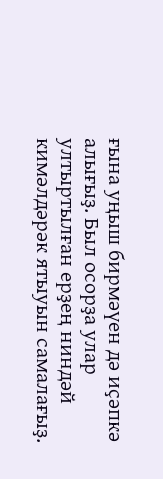ғына уңыш бирмәүен дә иҫәпкә алығыҙ. Был осорҙа улар ултыртылған ерҙең ниндәй кимәлдәрәк ятыуын самалағыҙ.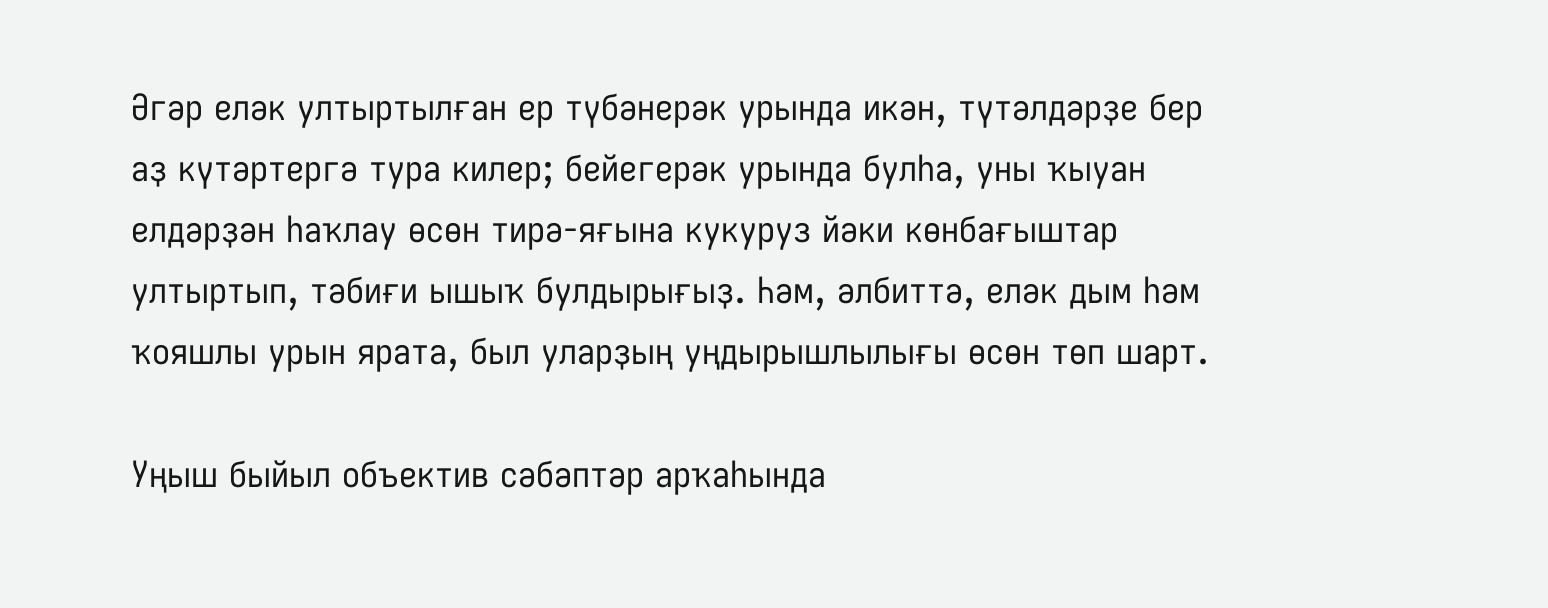Әгәр еләк ултыртылған ер түбәнерәк урында икән, түтәлдәрҙе бер аҙ күтәртергә тура килер; бейегерәк урында булһа, уны ҡыуан елдәрҙән һаҡлау өсөн тирә-яғына кукуруз йәки көнбағыштар ултыртып, тәбиғи ышыҡ булдырығыҙ. Һәм, әлбиттә, еләк дым һәм ҡояшлы урын ярата, был уларҙың уңдырышлылығы өсөн төп шарт.

Уңыш быйыл объектив сәбәптәр арҡаһында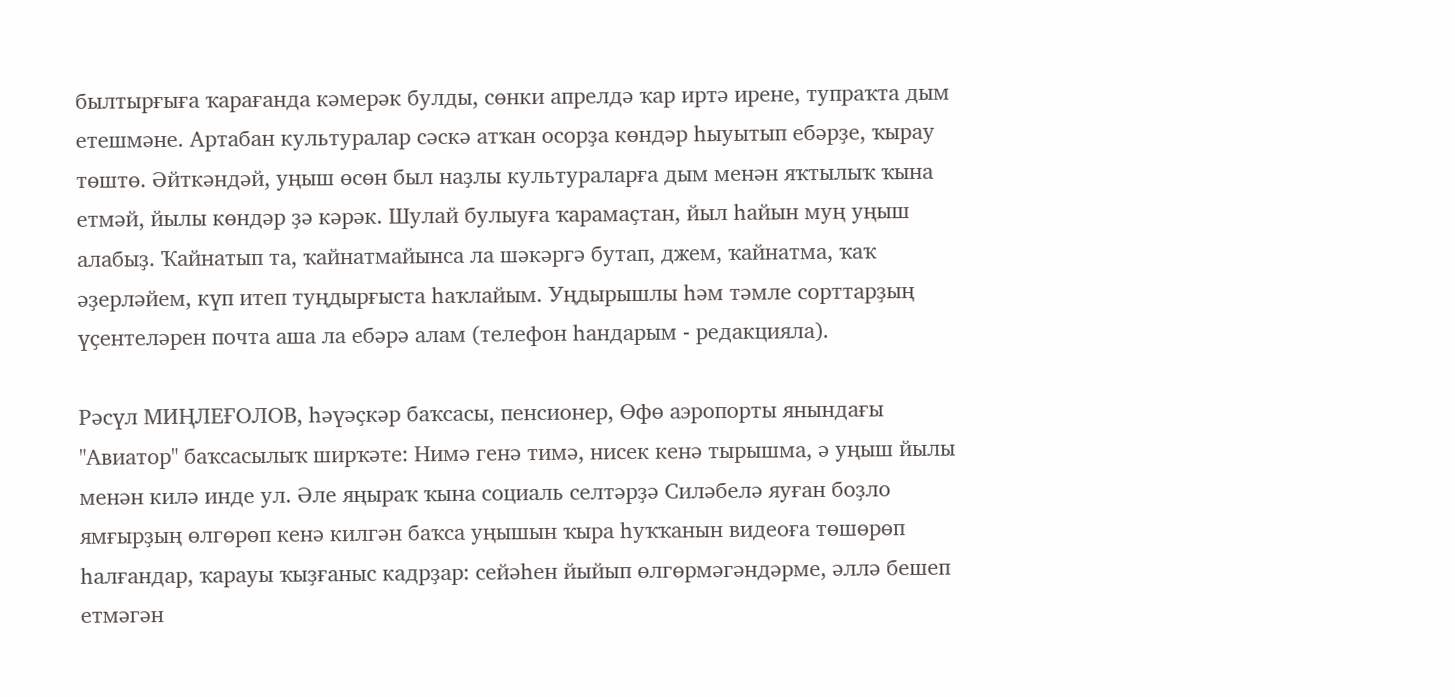былтырғыға ҡарағанда кәмерәк булды, сөнки апрелдә ҡар иртә ирене, тупраҡта дым етешмәне. Артабан культуралар сәскә атҡан осорҙа көндәр һыуытып ебәрҙе, ҡырау төштө. Әйткәндәй, уңыш өсөн был наҙлы культураларға дым менән яҡтылыҡ ҡына етмәй, йылы көндәр ҙә кәрәк. Шулай булыуға ҡарамаҫтан, йыл һайын муң уңыш алабыҙ. Ҡайнатып та, ҡайнатмайынса ла шәкәргә бутап, джем, ҡайнатма, ҡаҡ әҙерләйем, күп итеп туңдырғыста һаҡлайым. Уңдырышлы һәм тәмле сорттарҙың үҫентеләрен почта аша ла ебәрә алам (телефон һандарым - редакцияла).

Рәсүл МИҢЛЕҒОЛОВ, һәүәҫкәр баҡсасы, пенсионер, Өфө аэропорты янындағы "Авиатор" баҡсасылыҡ ширҡәте: Нимә генә тимә, нисек кенә тырышма, ә уңыш йылы менән килә инде ул. Әле яңыраҡ ҡына социаль селтәрҙә Силәбелә яуған боҙло ямғырҙың өлгөрөп кенә килгән баҡса уңышын ҡыра һуҡҡанын видеоға төшөрөп һалғандар, ҡарауы ҡыҙғаныс кадрҙар: сейәһен йыйып өлгөрмәгәндәрме, әллә бешеп етмәгән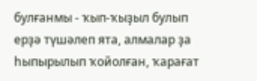булғанмы - ҡып-ҡыҙыл булып ерҙә түшәлеп ята, алмалар ҙа һыпырылып ҡойолған, ҡарағат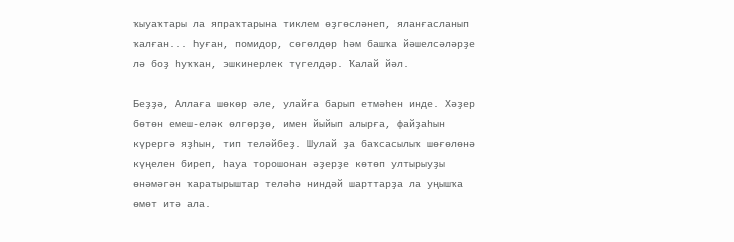ҡыуаҡтары ла япраҡтарына тиклем өҙгөсләнеп, яланғасланып ҡалған... Һуған, помидор, сөгөлдөр һәм башҡа йәшелсәләрҙе лә боҙ һуҡҡан, эшкинерлек түгелдәр. Ҡалай йәл.

Беҙҙә, Аллаға шөкөр әле, улайға барып етмәһен инде. Хәҙер бөтөн емеш-еләк өлгөрҙө, имен йыйып алырға, файҙаһын күрергә яҙһын, тип теләйбеҙ. Шулай ҙа баҡсасылыҡ шөғөлөнә күңелен биреп, һауа торошонан әҙерҙе көтөп ултырыуҙы өнәмәгән ҡаратырыштар теләһә ниндәй шарттарҙа ла уңышҡа өмөт итә ала.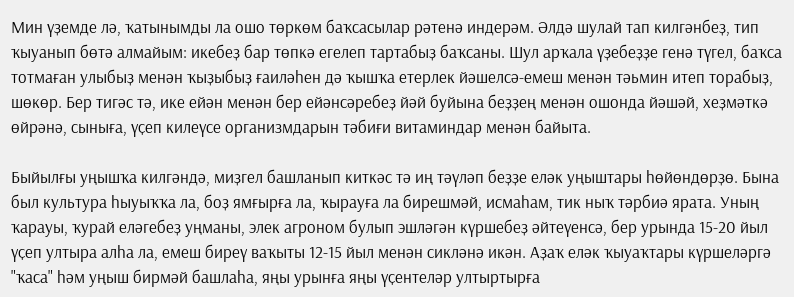Мин үҙемде лә, ҡатынымды ла ошо төркөм баҡсасылар рәтенә индерәм. Әлдә шулай тап килгәнбеҙ, тип ҡыуанып бөтә алмайым: икебеҙ бар төпкә егелеп тартабыҙ баҡсаны. Шул арҡала үҙебеҙҙе генә түгел, баҡса тотмаған улыбыҙ менән ҡыҙыбыҙ ғаиләһен дә ҡышҡа етерлек йәшелсә-емеш менән тәьмин итеп торабыҙ, шөкөр. Бер тигәс тә, ике ейән менән бер ейәнсәребеҙ йәй буйына беҙҙең менән ошонда йәшәй, хеҙмәткә өйрәнә, сыныға, үҫеп килеүсе организмдарын тәбиғи витаминдар менән байыта.

Быйылғы уңышҡа килгәндә, миҙгел башланып киткәс тә иң тәүләп беҙҙе еләк уңыштары һөйөндөрҙө. Бына был культура һыуыҡҡа ла, боҙ ямғырға ла, ҡырауға ла бирешмәй, исмаһам, тик ныҡ тәрбиә ярата. Уның ҡарауы, ҡурай еләгебеҙ уңманы, элек агроном булып эшләгән күршебеҙ әйтеүенсә, бер урында 15-20 йыл үҫеп ултыра алһа ла, емеш биреү ваҡыты 12-15 йыл менән сикләнә икән. Аҙаҡ еләк ҡыуаҡтары күршеләргә "ҡаса" һәм уңыш бирмәй башлаһа, яңы урынға яңы үҫентеләр ултыртырға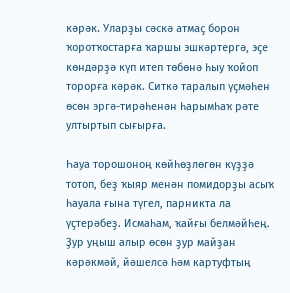кәрәк. Уларҙы сәскә атмаҫ борон ҡоротҡостарға ҡаршы эшкәртергә, эҫе көндәрҙә күп итеп төбөнә һыу ҡойоп торорға кәрәк. Ситкә таралып үҫмәһен өсөн эргә-тирәһенән һарымһаҡ рәте ултыртып сығырға.

Һауа торошоноң көйһөҙлөгөн күҙҙә тотоп, беҙ ҡыяр менән помидорҙы асыҡ һауала ғына түгел, парникта ла үҫтерәбеҙ. Исмаһам, ҡайғы белмәйһең. Ҙур уңыш алыр өсөн ҙур майҙан кәрәкмәй, йәшелсә һәм картуфтың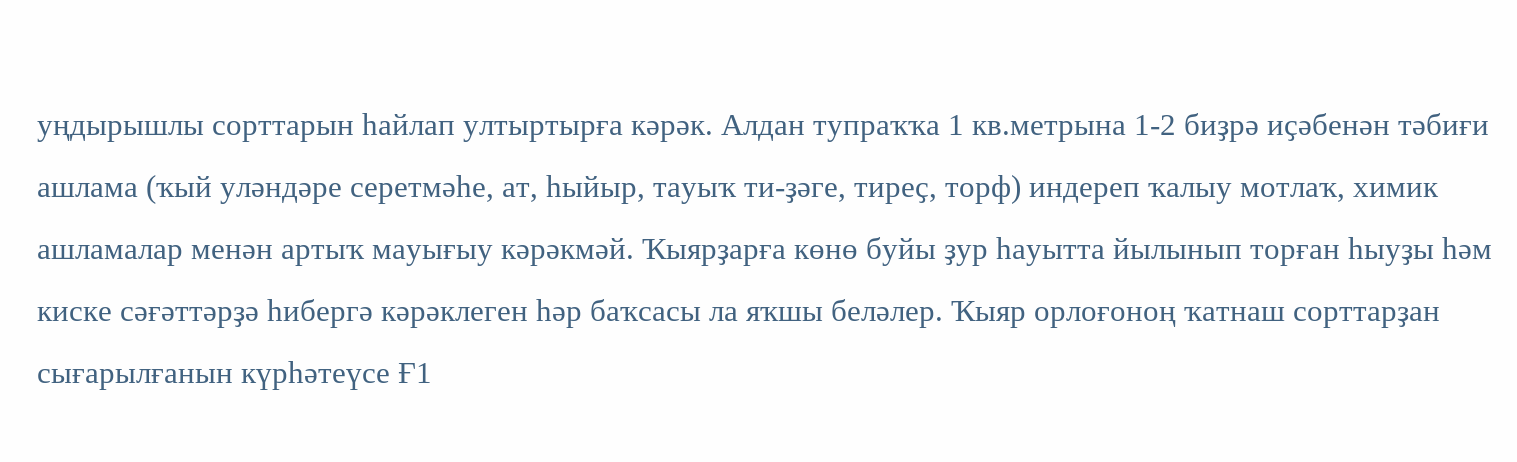уңдырышлы сорттарын һайлап ултыртырға кәрәк. Алдан тупраҡҡа 1 кв.метрына 1-2 биҙрә иҫәбенән тәбиғи ашлама (ҡый уләндәре серетмәһе, ат, һыйыр, тауыҡ ти-ҙәге, тиреҫ, торф) индереп ҡалыу мотлаҡ, химик ашламалар менән артыҡ мауығыу кәрәкмәй. Ҡыярҙарға көнө буйы ҙур һауытта йылынып торған һыуҙы һәм киске сәғәттәрҙә һибергә кәрәклеген һәр баҡсасы ла яҡшы беләлер. Ҡыяр орлоғоноң ҡатнаш сорттарҙан сығарылғанын күрһәтеүсе Ғ1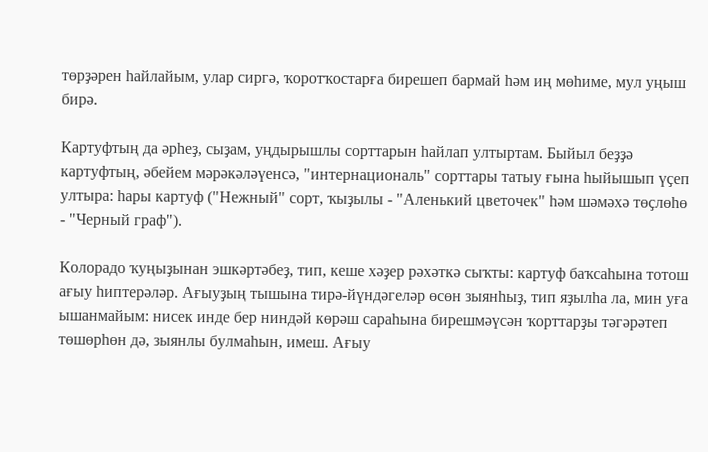төрҙәрен һайлайым, улар сиргә, ҡоротҡостарға бирешеп бармай һәм иң мөһиме, мул уңыш бирә.

Картуфтың да әрһеҙ, сыҙам, уңдырышлы сорттарын һайлап ултыртам. Быйыл беҙҙә картуфтың, әбейем мәрәкәләүенсә, "интернациональ" сорттары татыу ғына һыйышып үҫеп ултыра: һары картуф ("Нежный" сорт, ҡыҙылы - "Аленький цветочек" һәм шәмәхә төҫлөһө - "Черный граф").

Колорадо ҡуңыҙынан эшкәртәбеҙ, тип, кеше хәҙер рәхәткә сыҡты: картуф баҡсаһына тотош ағыу һиптерәләр. Ағыуҙың тышына тирә-йүндәгеләр өсөн зыянһыҙ, тип яҙылһа ла, мин уға ышанмайым: нисек инде бер ниндәй көрәш сараһына бирешмәүсән ҡорттарҙы тәгәрәтеп төшөрһөн дә, зыянлы булмаһын, имеш. Ағыу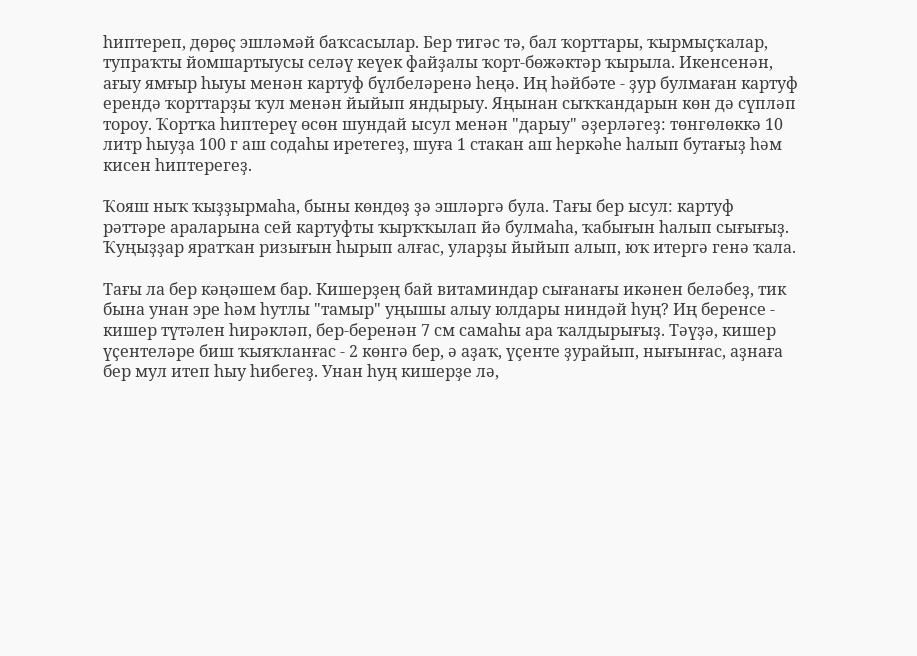һиптереп, дөрөҫ эшләмәй баҡсасылар. Бер тигәс тә, бал ҡорттары, ҡырмыҫҡалар, тупраҡты йомшартыусы селәү кеүек файҙалы ҡорт-бөжәктәр ҡырыла. Икенсенән, ағыу ямғыр һыуы менән картуф бүлбеләренә һеңә. Иң һәйбәте - ҙур булмаған картуф ерендә ҡорттарҙы ҡул менән йыйып яндырыу. Яңынан сыҡҡандарын көн дә сүпләп тороу. Ҡортҡа һиптереү өсөн шундай ысул менән "дарыу" әҙерләгеҙ: төнгөлөккә 10 литр һыуҙа 100 г аш содаһы иретегеҙ, шуға 1 стакан аш һеркәһе һалып бутағыҙ һәм кисен һиптерегеҙ.

Ҡояш ныҡ ҡыҙҙырмаһа, быны көндөҙ ҙә эшләргә була. Тағы бер ысул: картуф рәттәре араларына сей картуфты ҡырҡҡылап йә булмаһа, ҡабығын һалып сығығыҙ. Ҡуңыҙҙар яратҡан ризығын һырып алғас, уларҙы йыйып алып, юҡ итергә генә ҡала.

Тағы ла бер кәңәшем бар. Кишерҙең бай витаминдар сығанағы икәнен беләбеҙ, тик бына унан эре һәм һутлы "тамыр" уңышы алыу юлдары ниндәй һуң? Иң беренсе - кишер түтәлен һирәкләп, бер-беренән 7 см самаһы ара ҡалдырығыҙ. Тәүҙә, кишер үҫентеләре биш ҡыяҡланғас - 2 көнгә бер, ә аҙаҡ, үҫенте ҙурайып, нығынғас, аҙнаға бер мул итеп һыу һибегеҙ. Унан һуң кишерҙе лә,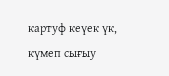картуф кеүек үк, күмеп сығыу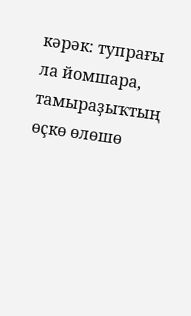кәрәк: тупрағы ла йомшара, тамыраҙыҡтың өҫкө өлөшө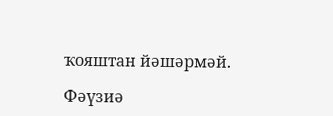ҡояштан йәшәрмәй.

Фәүзиә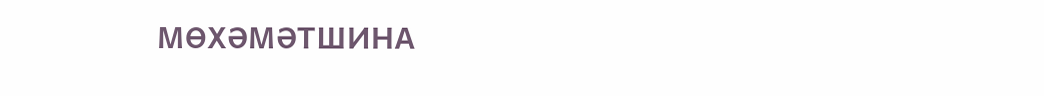МӨХӘМӘТШИНА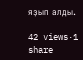яҙып алды.

42 views·1 share